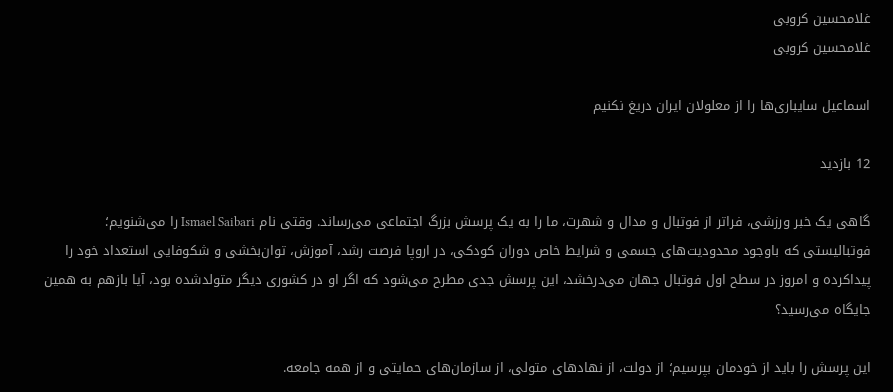غلامحسین کروبی
غلامحسین کروبی

اسماعیل سایباری‌ها را از معلولان ایران دریغ نکنیم

12 بازدید

گاهی یک خبر ورزشی، فراتر از فوتبال و مدال و شهرت، ما را به یک پرسش بزرگ اجتماعی می‌رساند. وقتی نام Ismael Saibari را می‌شنویم؛ فوتبالیستی که باوجود محدودیت‌های جسمی و شرایط خاص دوران کودکی، در اروپا فرصت رشد، آموزش، توان‌بخشی و شکوفایی استعداد خود را پیداکرده و امروز در سطح اول فوتبال جهان می‌درخشد، این پرسش جدی مطرح می‌شود که اگر او در کشوری دیگر متولدشده بود، آیا بازهم به همین جایگاه می‌رسید؟

این پرسش را باید از خودمان بپرسیم؛ از دولت، از نهادهای متولی، از سازمان‌های حمایتی و از همه جامعه.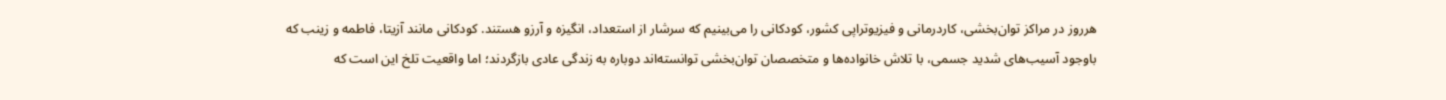هرروز در مراکز توان‌بخشی، کاردرمانی و فیزیوتراپی کشور، کودکانی را می‌بینیم که سرشار از استعداد، انگیزه و آرزو هستند. کودکانی مانند آزیتا، فاطمه و زینب که باوجود آسیب‌های شدید جسمی، با تلاش خانواده‌ها و متخصصان توان‌بخشی توانسته‌اند دوباره به زندگی عادی بازگردند؛ اما واقعیت تلخ این است که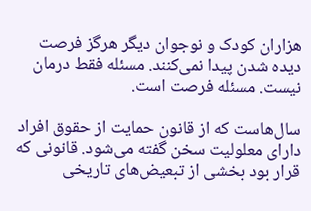هزاران کودک و نوجوان دیگر هرگز فرصت دیده شدن پیدا نمی‌کنند. مسئله فقط درمان نیست. مسئله فرصت است.

سال‌هاست که از قانون حمایت از حقوق افراد دارای معلولیت سخن گفته می‌شود. قانونی که قرار بود بخشی از تبعیض‌های تاریخی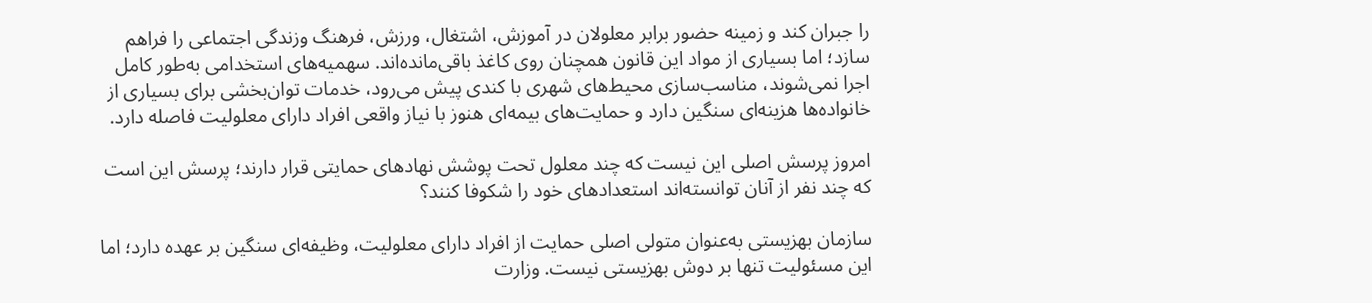را جبران کند و زمینه حضور برابر معلولان در آموزش، اشتغال، ورزش، فرهنگ وزندگی اجتماعی را فراهم سازد؛ اما بسیاری از مواد این قانون همچنان روی کاغذ باقی‌مانده‌اند. سهمیه‌های استخدامی به‌طور کامل اجرا نمی‌شوند، مناسب‌سازی محیط‌های شهری با کندی پیش می‌رود، خدمات توان‌بخشی برای بسیاری از خانواده‌ها هزینه‌ای سنگین دارد و حمایت‌های بیمه‌ای هنوز با نیاز واقعی افراد دارای معلولیت فاصله دارد.

امروز پرسش اصلی این نیست که چند معلول تحت پوشش نهادهای حمایتی قرار دارند؛ پرسش این است که چند نفر از آنان توانسته‌اند استعدادهای خود را شکوفا کنند؟

سازمان بهزیستی به‌عنوان متولی اصلی حمایت از افراد دارای معلولیت، وظیفه‌ای سنگین بر عهده دارد؛ اما این مسئولیت تنها بر دوش بهزیستی نیست. وزارت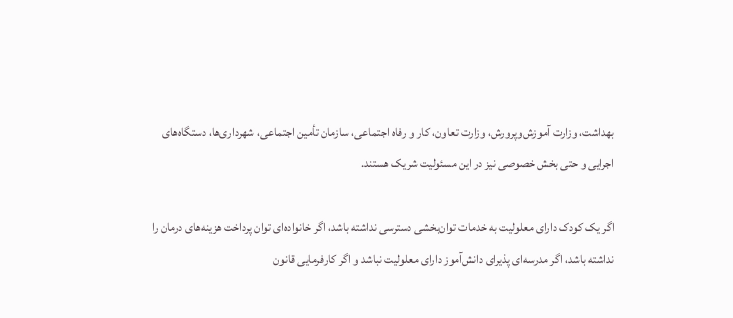بهداشت، وزارت آموزش‌وپرورش، وزارت تعاون، کار و رفاه اجتماعی، سازمان تأمین اجتماعی، شهرداری‌ها، دستگاه‌های اجرایی و حتی بخش خصوصی نیز در این مسئولیت شریک هستند.

اگر یک کودک دارای معلولیت به خدمات توان‌بخشی دسترسی نداشته باشد، اگر خانواده‌ای توان پرداخت هزینه‌های درمان را نداشته باشد، اگر مدرسه‌ای پذیرای دانش‌آموز دارای معلولیت نباشد و اگر کارفرمایی قانون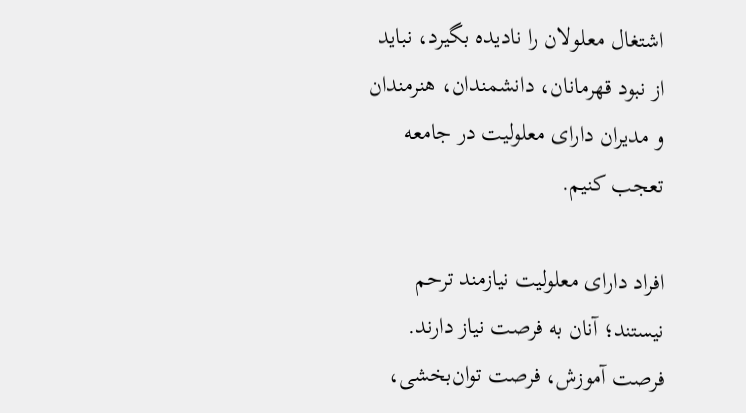اشتغال معلولان را نادیده بگیرد، نباید از نبود قهرمانان، دانشمندان، هنرمندان و مدیران دارای معلولیت در جامعه تعجب کنیم.

افراد دارای معلولیت نیازمند ترحم نیستند؛ آنان به فرصت نیاز دارند. فرصت آموزش، فرصت توان‌بخشی،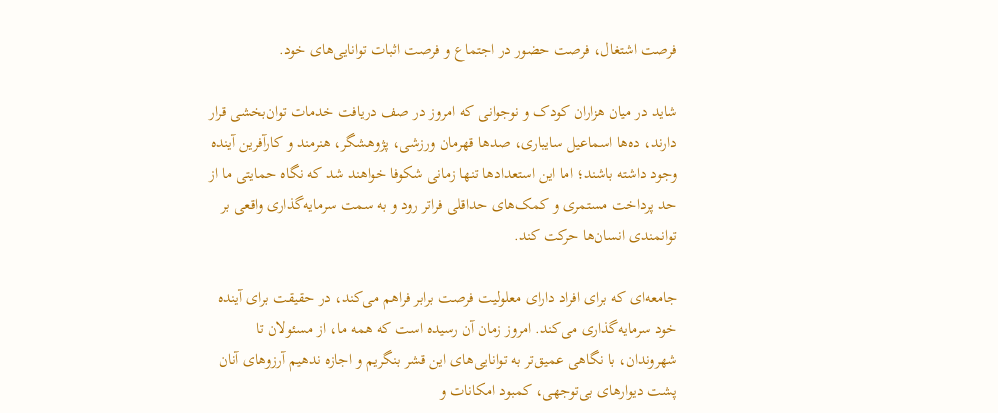فرصت اشتغال، فرصت حضور در اجتماع و فرصت اثبات توانایی‌های خود.

شاید در میان هزاران کودک و نوجوانی که امروز در صف دریافت خدمات توان‌بخشی قرار دارند، ده‌ها اسماعیل سایباری، صدها قهرمان ورزشی، پژوهشگر، هنرمند و کارآفرین آینده وجود داشته باشند؛ اما این استعدادها تنها زمانی شکوفا خواهند شد که نگاه حمایتی ما از حد پرداخت مستمری و کمک‌های حداقلی فراتر رود و به سمت سرمایه‌گذاری واقعی بر توانمندی انسان‌ها حرکت کند.

جامعه‌ای که برای افراد دارای معلولیت فرصت برابر فراهم می‌کند، در حقیقت برای آینده خود سرمایه‌گذاری می‌کند. امروز زمان آن رسیده است که همه ما، از مسئولان تا شهروندان، با نگاهی عمیق‌تر به توانایی‌های این قشر بنگریم و اجازه ندهیم آرزوهای آنان پشت دیوارهای بی‌توجهی، کمبود امکانات و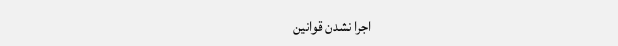اجرا نشدن قوانین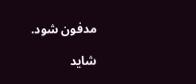مدفون شود.

شاید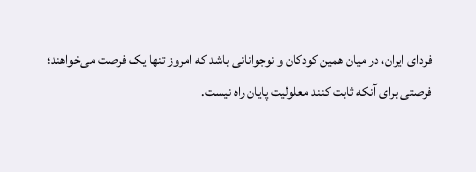فردای ایران، در میان همین کودکان و نوجوانانی باشد که امروز تنها یک فرصت می‌خواهند؛ فرصتی برای آنکه ثابت کنند معلولیت پایان راه نیست.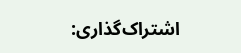اشتراک‌گذاری: